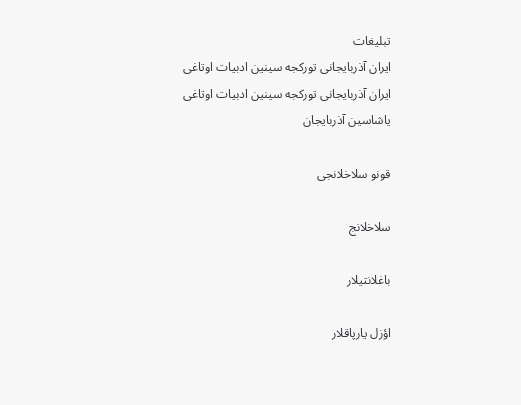تبلیغات
ایران آذربایجانی تورکجه سینین ادبیات اوتاغی
ایران آذربایجانی تورکجه سینین ادبیات اوتاغی
یاشاسین آذربایجان

قونو سلاخلانجی

سلاخلانج

باغلانتیلار

اؤزل یارپاقلار‌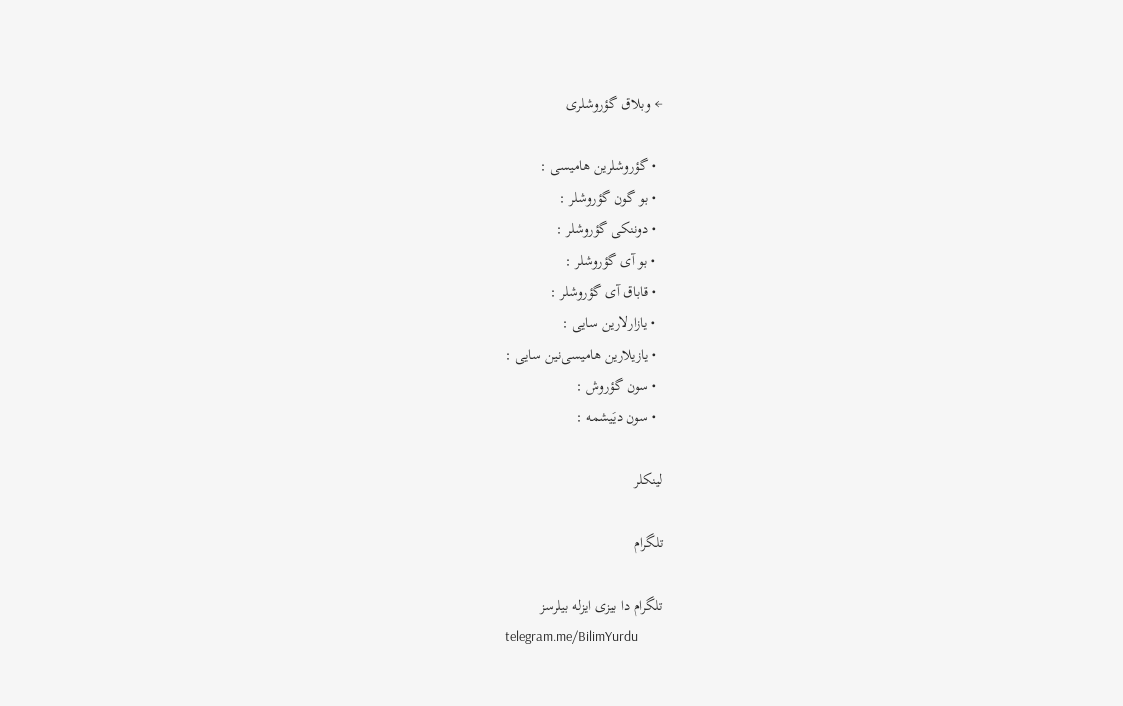← وبلاق گؤروشلری

  • گؤروشلرین هامیسی :
  • بو گون گؤروشلر :
  • دوننکی گؤروشلر :
  • بو آی گؤروشلر :
  • قاباق آی گؤرو‌شلر :
  • یازارلارین سایی :
  • یازیلارین هامیسی‌نین سایی :
  • سون گؤروش :
  • سون دیَیشمه :

لینکلر‌

تلگرام

تلگرام دا بیزی ایزله بیلرسز
telegram.me/BilimYurdu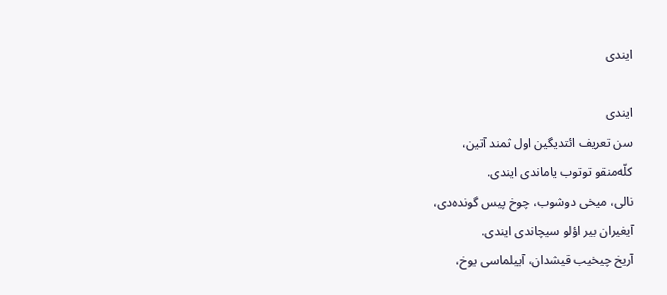ایندی

ایندی
سن تعریف ائتدیگین اول ثمند آتین،
کلّه‌‌منقو توتوب یاماندی ایندی.
نالی، میخی دوشوب، چوخ پیس گونده‌دی،
آیغیران بیر اؤلو سیچاندی ایندی.
آریخ چیخیب قیشدان، آییلماسی یوخ،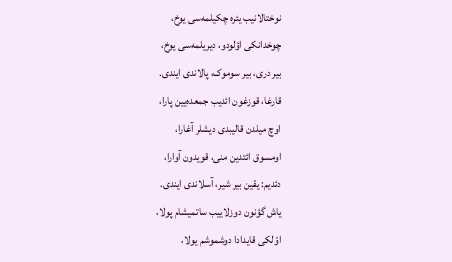نوختالانیب یئره چکیلمه‌سی یوخ،
چوخدانکی اؤلودو، دیریلمه‌سی یوخ،
بیر دری، بیر سوموک، پالاندی ایندی.
قارغا، قوزغون ائدیب جمعده‌یین پارا،
اوچ میلدن قالیبدی دیشلر آغارا،
اومسوق ائتدین منی، قویدون آوارا،
دئدیم: یقین بیر شیر، آسلاندی ایندی.
یاش گؤنون دوزلاییب ساتمیشام پولا،
اوّلکی قایدادا دوشموشم یولا،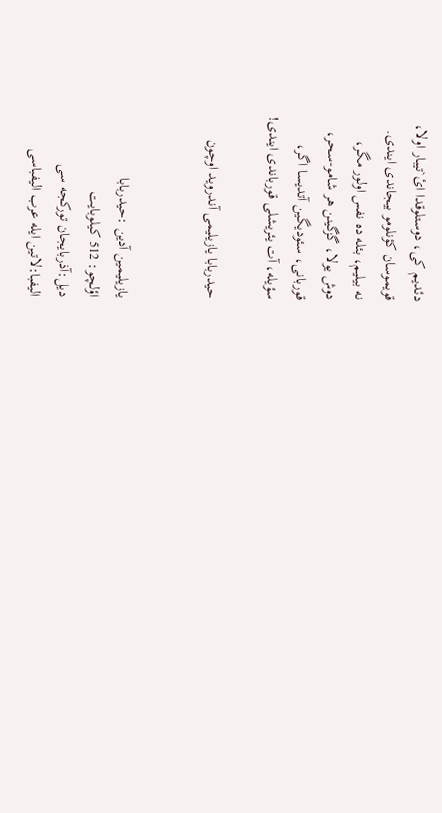دئدیم کی، دوستلوقدا ائ`تیبار اولا،
قویموسان کؤنلومو بیجاندی ایندی.
نه بیلیم، بئله ده نفس اولور مگر،
دوش یولا، گزگینن هر شامو-سحر،
قوربانی، سئودیگین آتدیسا اگر،
سؤیله، آت یئریشلی قورباندی ایندی!

حیدربابا یازیلیمی آندروید اوچون


یازیلیمین آدین :حیدربابا
اؤلچو: 512 کیلوبایت
دیل:آذربایجان تورکجه سی
الیفبا:لاتین ایله عرب الیفباسی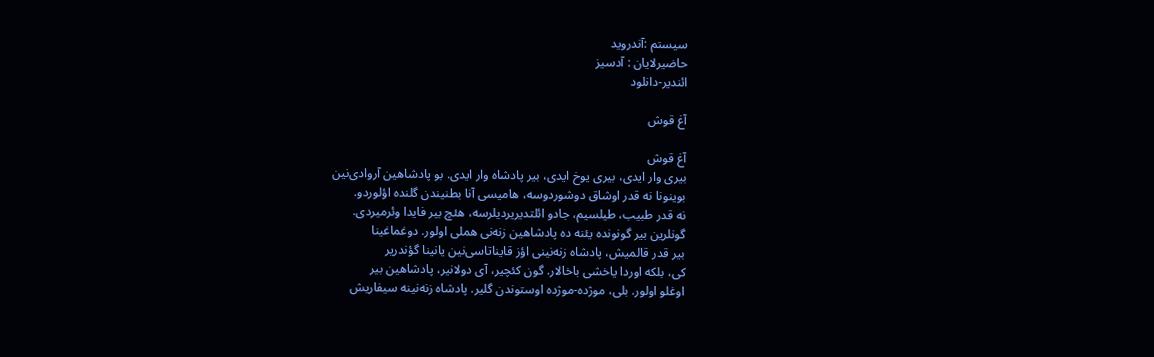سیستم :آندروید
حاضیرلایان : آدسیز
ائندیر-دانلود

آغ قوش

آغ قوش
بیری وار ایدی، بیری یوخ ایدی، بیر پادشاه وار ایدی. بو پادشاهین آروادی‌نین
بوینونا نه قدر اوشاق دوشوردوسه، هامیسی آنا بطنیندن گلنده اؤلوردو.
نه قدر طبیب، طیلسیم، جادو ائلتدیریردیلرسه، هئچ بیر فایدا وئرمیردی.
گونلرین بیر گونونده یئنه ده پادشاهین زنه‌نی هملی اولور. دوغماغینا
بیر قدر قالمیش، پادشاه زنه‌نینی اؤز قایناتاسی‌نین یانینا گؤندریر
کی، بلکه اوردا یاخشی باخالار. گون کئچیر، آی دولانیر، پادشاهین بیر
اوغلو اولور. بلی، موژده-موژده اوستوندن گلیر. پادشاه زنه‌نینه سیفاریش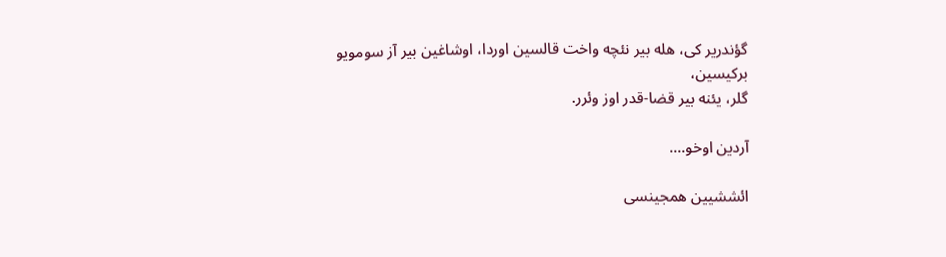گؤندریر کی، هله بیر نئچه واخت قالسین اوردا، اوشاغین بیر آز سومویو برکیسین،
گلر، یئنه بیر قضا-قدر اوز وئرر.

آردین اوخو....

ائششیین همجینسی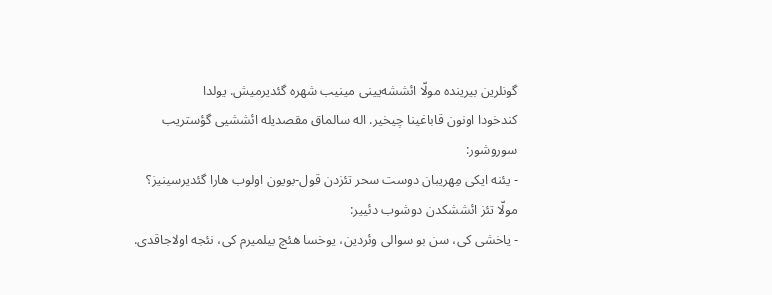گونلرین بیرینده مولّا ائششه‌یینی مینیب شهره گئدیرمیش. یولدا
کندخودا اونون قاباغینا چیخیر. اله سالماق مقصدیله ائششیی گؤستریب
سوروشور:
- یئنه ایکی مِهریبان دوست سحر تئزدن قول-بویون اولوب هارا گئدیرسینیز؟
مولّا تئز ائششکدن دوشوب دئییر:
- یاخشی کی، سن بو سوالی وئردین، یوخسا هئچ بیلمیرم کی، نئجه اولاجاقدی.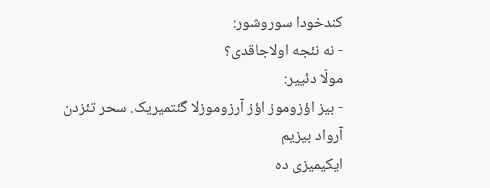کندخودا سوروشور:
- نه نئجه اولاجاقدی؟
مولّا دئییر:
- بیز اؤزوموز اؤز آرزوموزلا گئتمیریک. سحر تئزدن آرواد بیزیم
ایکیمیزی ده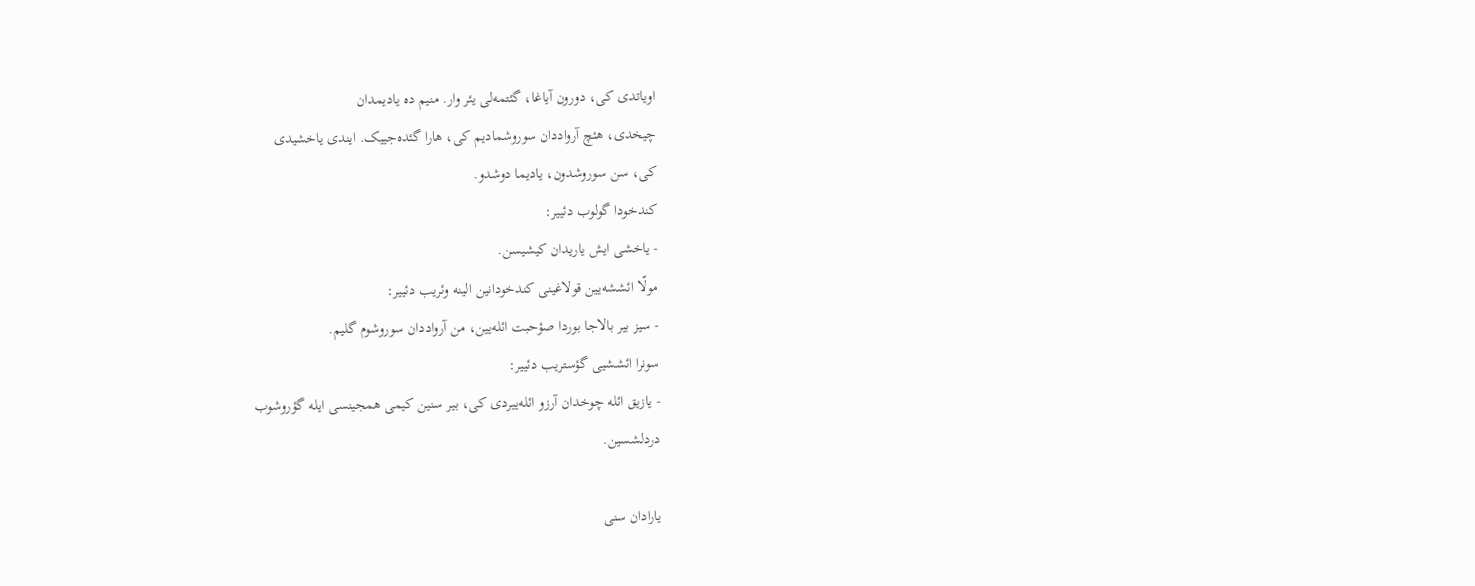اویاتدی کی، دورون آیاغا، گئتمه‌لی یئر وار. منیم ده یادیمدان
چیخدی، هئچ آرواددان سوروشمادیم کی، هارا گئده‌جییک. ایندی یاخشیدی
کی، سن سوروشدون، یادیما دوشدو.
کندخودا گولوب دئییر:
- یاخشی ایش یاریدان کیشیسن.
مولّا ائششه‌یین قولاغینی کندخودانین الینه وئریب دئییر:
- سیز بیر بالاجا بوردا صؤحبت ائله‌یین، من آرواددان سوروشوم گلیم.
سونرا ائششیی گؤستریب دئییر:
- یازیق ائله چوخدان آرزو ائله‌ییردی کی، بیر سنین کیمی همجینسی ایله گؤروشوب
دردلشسین.

یارادان سنی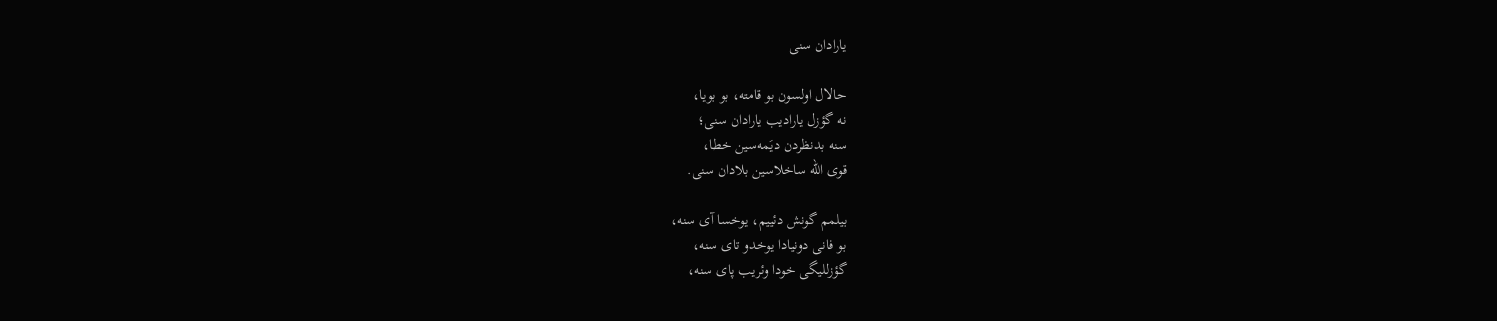یارادان سنی

حالال اولسون بو قامته، بو بویا،
نه گؤزل یارادیب یارادان سنی؛
سنه بدنظردن دیَمه‌سین خطا،
قوی الله ساخلاسین بلادان سنی.

بیلمم گونش دئییم، یوخسا آی سنه،
بو فانی دونیادا یوخدو تای سنه،
گؤزللیگی خودا وئریب پای سنه،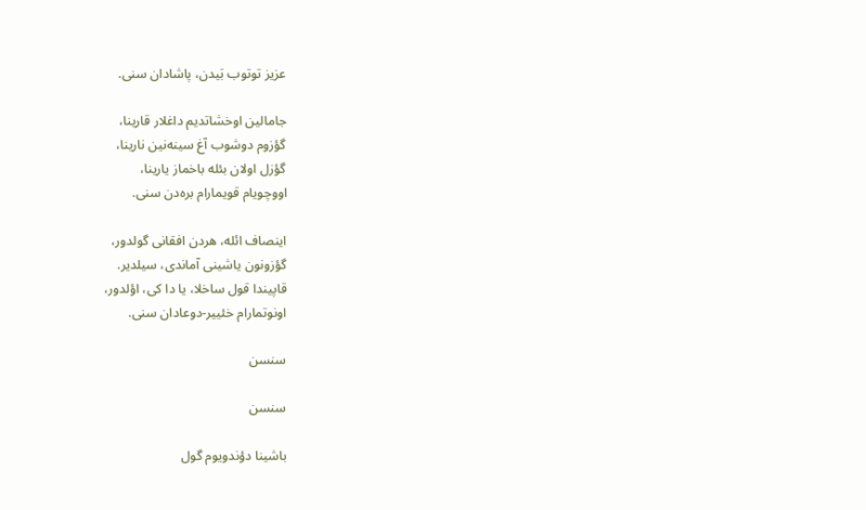عزیز توتوب بَیدن، پاشادان سنی.

جامالین اوخشاتدیم داغلار قارینا،
گؤزوم دوشوب آغ سینه‌نین نارینا،
گؤزل اولان بئله باخماز یارینا،
اووچویام قویمارام بره‌دن سنی.

اینصاف ائله، هردن افقانی گولدور،
گؤزونون یاشینی آماندی، سیلدیر.
قاپیندا قول ساخلا، یا دا کی، اؤلدور،
اونوتمارام خئییر-دوعادان سنی.

سنسن

سنسن

باشینا دؤندویوم گول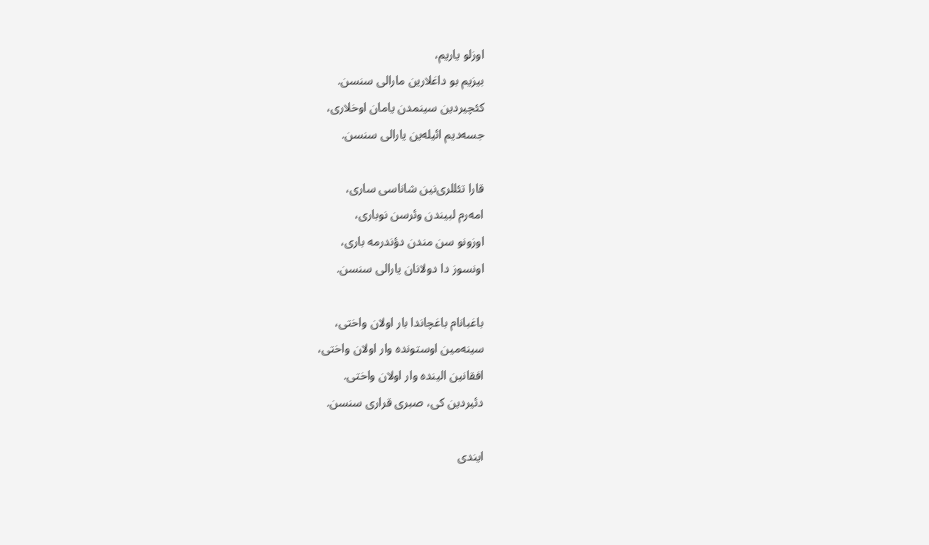اوزلو یاریم،
بیزیم بو داغلارین مارالی سنسن.
کئچیردین سینمدن یامان اوخلاری،
جسه‌دیم ائیله‌ین یارالی سنسن.

قارا تئللری‌نین شاناسی ساری،
امه‌رم لبیندن وئرسن نوباری،
اوزونو سن مندن دؤندرمه باری،
اونسوز دا دولانان یارالی سنسن.

باغبانام باغچاندا بار اولان واختی،
سینه‌مین اوستونده وار اولان واختی،
افقانین الینده وار اولان واختی.
دئیردین کی، صبری قراری سنسن.

ایندی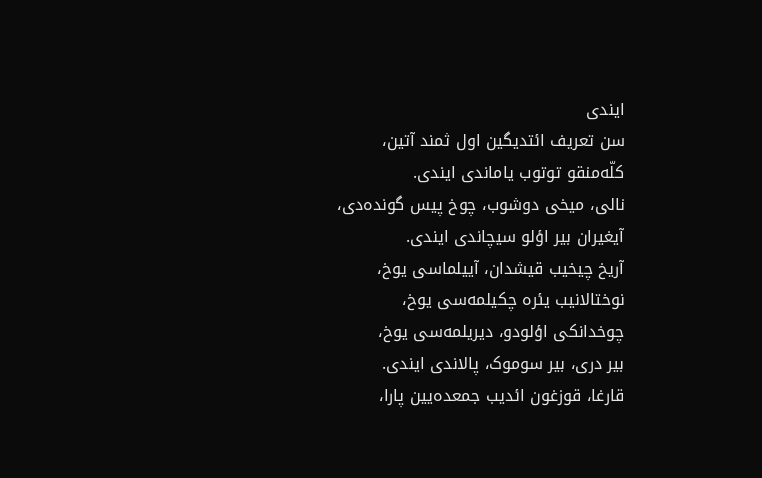ایندی
سن تعریف ائتدیگین اول ثمند آتین،
کلّه‌‌منقو توتوب یاماندی ایندی.
نالی، میخی دوشوب، چوخ پیس گونده‌دی،
آیغیران بیر اؤلو سیچاندی ایندی.
آریخ چیخیب قیشدان، آییلماسی یوخ،
نوختالانیب یئره چکیلمه‌سی یوخ،
چوخدانکی اؤلودو، دیریلمه‌سی یوخ،
بیر دری، بیر سوموک، پالاندی ایندی.
قارغا، قوزغون ائدیب جمعده‌یین پارا،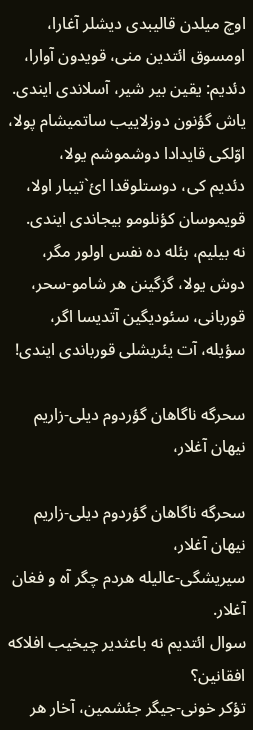اوچ میلدن قالیبدی دیشلر آغارا،
اومسوق ائتدین منی، قویدون آوارا،
دئدیم: یقین بیر شیر، آسلاندی ایندی.
یاش گؤنون دوزلاییب ساتمیشام پولا،
اوّلکی قایدادا دوشموشم یولا،
دئدیم کی، دوستلوقدا ائ`تیبار اولا،
قویموسان کؤنلومو بیجاندی ایندی.
نه بیلیم، بئله ده نفس اولور مگر،
دوش یولا، گزگینن هر شامو-سحر،
قوربانی، سئودیگین آتدیسا اگر،
سؤیله، آت یئریشلی قورباندی ایندی!

سحرگه ناگاهان گؤردوم دیلی-زاریم نیهان آغلار،

سحرگه ناگاهان گؤردوم دیلی-زاریم نیهان آغلار،
سیریشگی-عالیله هردم چگر آه و فغان آغلار.
سوال ائتدیم نه باعثدیر چیخیب افلاکه افقانین؟
تؤکر خونی-جیگر جئشمین، آخار هر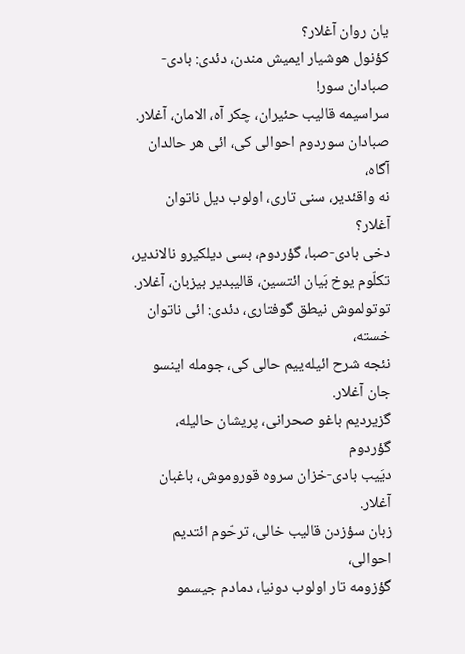یان روان آغلار؟
کؤنول هوشیار ایمیش مندن، دئدی: بادی-صبادان سور!
سراسیمه قالیب حئیران، چکر آه، الامان، آغلار.
صبادان سوردوم احوالی کی، ائی هر حالدان آگاه،
نه واقئدیر، سنی تاری، اولوب دیل ناتوان آغلار؟
دخی بادی-صبا، گؤردوم، بسی دیلکیرو نالاندیر،
تکلّوم یوخ بَیان ائتسین، قالیبدیر بیزبان، آغلار.
توتولموش نیطق گوفتاری، دئدی: ائی ناتوان خسته،
نئجه شرح ائیله‌ییم حالی کی، جومله‌‌‌ اینسو جان آغلار.
گزیردیم باغو صحرانی، پریشان حالیله، گؤردوم
دیَیب بادی-خزان سروه قوروموش، باغبان آغلار.
زبان سؤزدن قالیب خالی، ترحّوم ائتدیم احوالی،
گؤزومه تار اولوب دونیا، دمادم جیسمو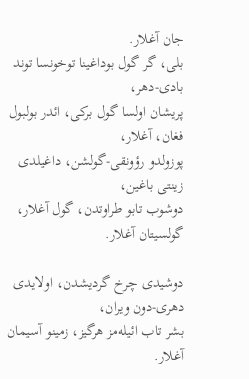جان آغلار.
بلی، گر گول بوداغینا توخونسا توند بادی-دهر،
پریشان اولسا گول برکی، ائدر بولبول فغان، آغلار،
پوزولدو رؤونقی-گولشن، داغیلدی زینتی باغین،
دوشوب تابو طراوتدن، گول آغلار، گولسیتان آغلار.

دوشیدی چرخ گردیشدن، اولایدی دهری-دون ویران،
بشر تاب ائیله‌مز هرگیز، زمینو آسیمان آغلار.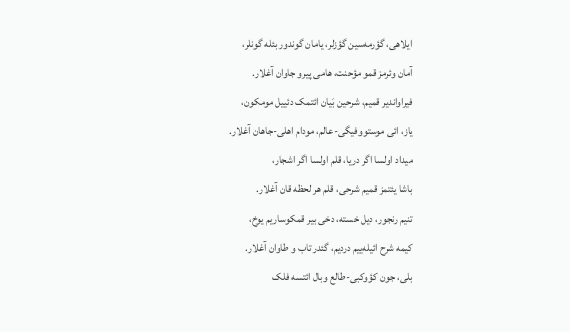ایلاهی، گؤرمه‌سین گؤزلر، یامان گوندور بئله گونلر،
آمان وئرمز قمو مؤحنت، هامی پیرو جاوان آغلار.
فیراواندیر قمیم، شرحین بَیان ائتمک دئییل مومکون،
یاز، ائی موستووفیگی-عالم، مودام اهلی-جاهان آغلار.
میداد اولسا اگر دریا، قلم اولسا اگر اشجار،
باشا یئتمز قمیم شرحی، قلم هر لحظه‌‌‌ قان آغلار.
تنیم رنجور، دیل خسته، دخی بیر قمکوساریم یوخ،
کیمه شرح ائیله‌ییم دردیم، گئدر تاب و طاوان آغلار.
بلی، جون کؤوکبی-طالع وبال ائتسه فلک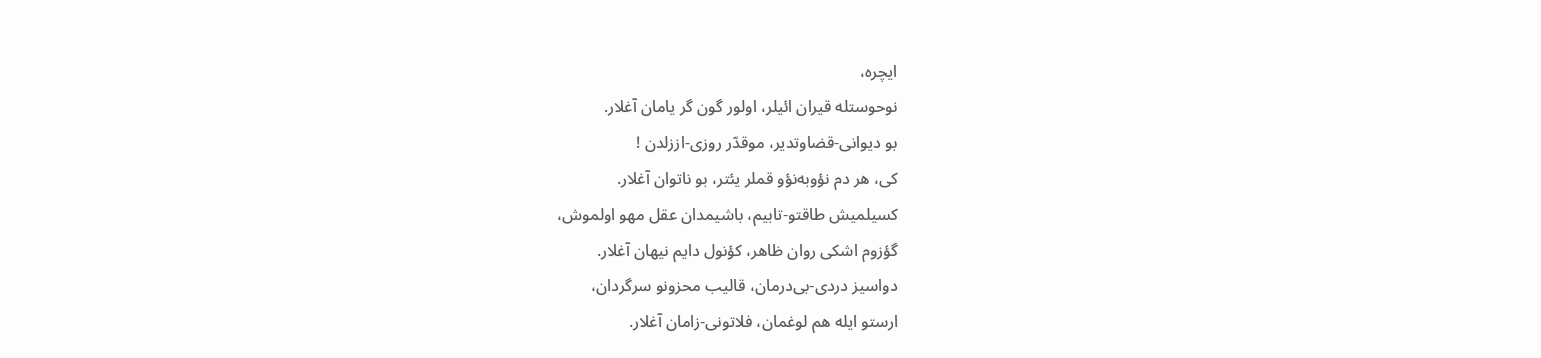ایچره،
نوحوستله قیران ائیلر، اولور گون گر یامان آغلار.
بو دیوانی-قضاوتدیر، موقدّر روزی-اززلدن !
کی، هر دم نؤوبه‌نؤو قملر یئتر، بو ناتوان آغلار.
کسیلمیش طاقتو-تابیم، باشیمدان عقل مهو اولموش،
گؤزوم اشکی روان ظاهر، کؤنول دایم نیهان آغلار.
دواسیز دردی-بی‌درمان، قالیب محزونو سرگردان،
ارستو ایله هم لوغمان، فلاتونی-زامان آغلار.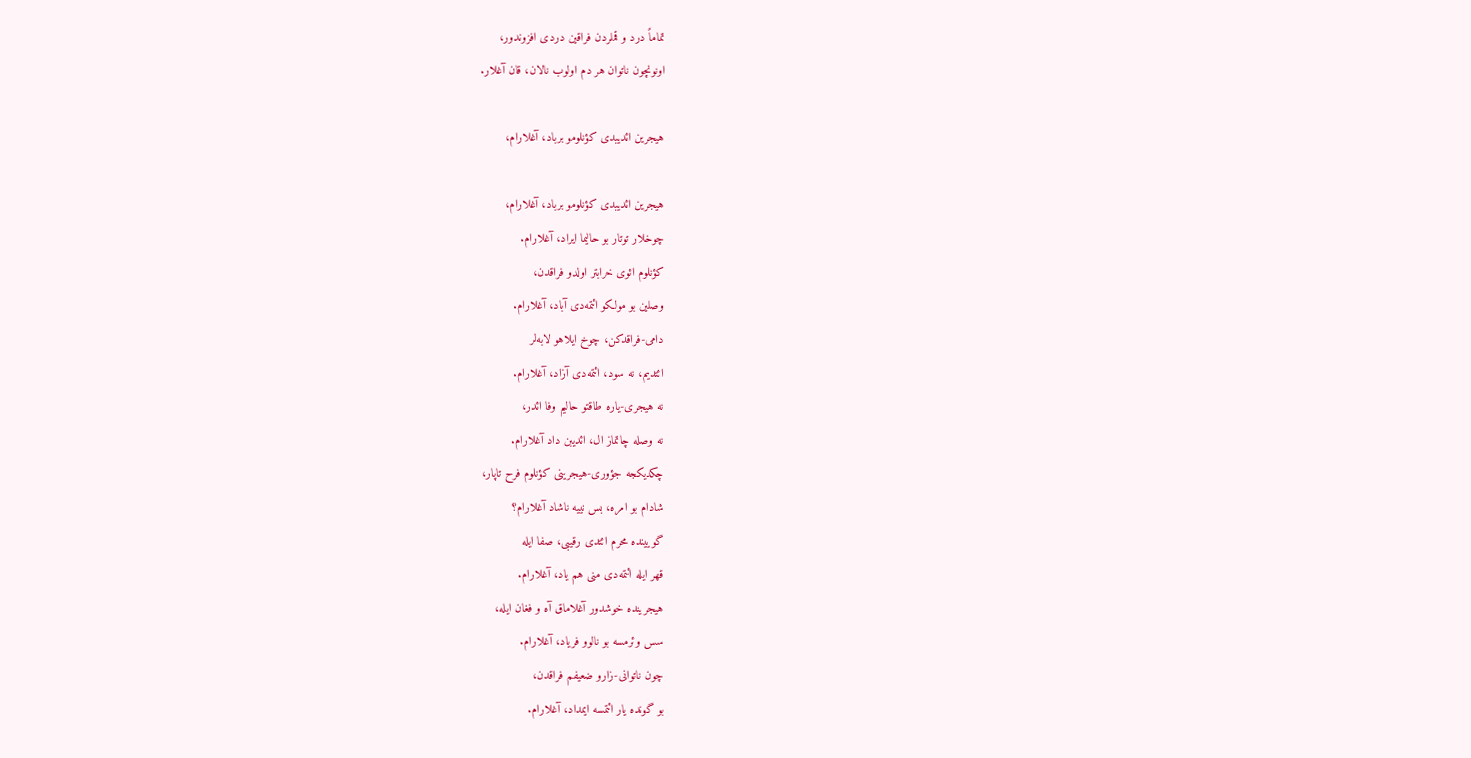تماماً درد و قملردن فراقین دردی افزوندور،
اونونچون ناتوان هر دم اولوب نالان، قان آغلار.

هیجرین ائدیبدی کؤنلومو برباد، آغلارام،

هیجرین ائدیبدی کؤنلومو برباد، آغلارام،
چوخلار توتار بو حالیما ایراد، آغلارام.
کؤنلوم ائوی خرابتر اولدو فراقدن،
وصلین بو مولکو ائتمه‌دی آباد، آغلارام.
دامی-فراقدکن، چوخ ایلاهو لابه‌لر
ائتدیم، نه سود، ائتمه‌دی آزاد، آغلارام.
نه هیجری-یاره طاقتو حالیم وفا ائدر،
نه وصله چاتماز ال، ائدیبن داد آغلارام.
چکدیکجه جؤوری-هیجرینی کؤنلوم فرح تاپار،
شادام بو امره، بس نییه ناشاد آغلارام؟
گویینده محرم ائتدی رقیبی، صفا ایله
قهر ایله ائتمه‌دی منی هم یاد، آغلارام.
هیجرینده خوشدور آغلاماق آه و فغان ایله،
سس وئرمسه بو نالوو فریاد، آغلارام.
چون ناتوانی-زارو ضعیفم فراقدن،
بو گونده یار ائتمسه ایمداد، آغلارام.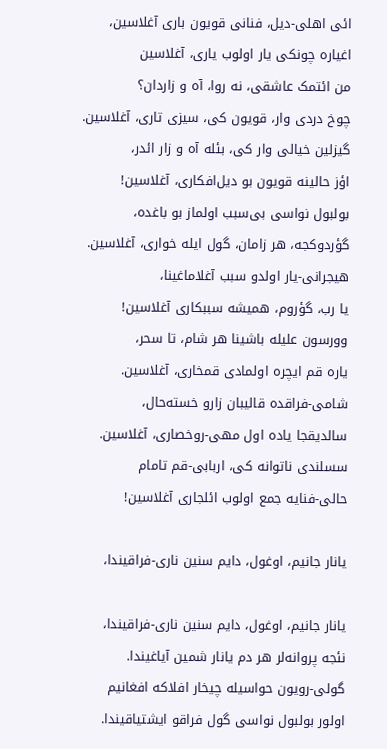ائی اهلی-دیل، فنانی قویون باری آغلاسین،
اغیاره چونکی یار اولوب یاری، آغلاسین
من ائتمک عاشقی، نه روا، آه و زاردان؟
چوخ دردی وار، قویون کی، سیزی تاری، آغلاسین.
گیزلین خیالی وار کی، بئله آه و زار ائدر،
اؤز حالینه قویون بو دیل‌افکاری، آغلاسین!
بولبول نواسی بی‌سبب اولماز بو باغده،
گؤردوکجه، هر زامان، گول ایله خواری، آغلاسین.
هیجرانی-یار اولدو سبب آغلاماغینا،
یا رب، گؤروم، همیشه سببکاری آغلاسین!
وورسون علیله باشینا هر شام، تا سحر،
یاره قم ایچره اولمادی قمخاری، آغلاسین.
شامی-فراقده قالیبان زارو خسته‌حال،
سالدیقجا یاده اول مهی-روخصاری، آغلاسین.
سسلندی ناتوانه کی، اربابی-قم تامام
حالی-فنایه جمع اولوب ائلجاری آغلاسین!

یانار جانیم، اوغول، دایم سنین ناری-فراقیندا،

یانار جانیم، اوغول، دایم سنین ناری-فراقیندا،
نئجه پروانه‌لر هر دم یانار شمین آیاغیندا.
گولی-رویون حواسیله چیخار افلاکه افغانیم
اولور بولبول نواسی گول فراقو ایشتیاقیندا.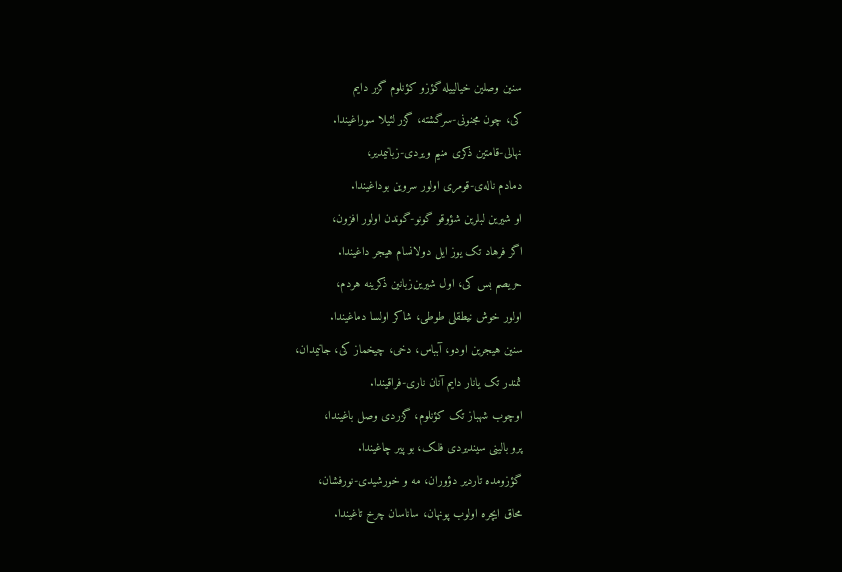سنین وصلین خیالییله گؤزو کؤنلوم گزر دایم
کی، چون مجنونی-سرگشته، گزر لئیلا سوراغیندا.
نهالی-قامتین ذکری منیم ویردی-زبانیمدیر،
دمادم ناله‌ی-قومری اولور سروین بوداغیندا.
او شیرین لبلرین شؤوقو گونو-گوندن اولور افزون،
اگر فرهاد تک یوز ایل دولانسام هیجر داغیندا.
حریصم بس کی، اول شیرین‌زبانین ذکرینه هردم،
اولور خوش نیطقلی طوطی، شاکر اولسا دماغیندا.
سنین هیجرین اودو، آبباس، دخی، چیخماز کی، جانیمدان،
ثمندر تک یانار دایم آنان ناری-فراقیندا.
اوچوب شهباز تک کؤنلوم، گزردی وصل باغیندا،
پرو بالینی سیندیردی فلک، بو پیر چاغیندا.
گؤزومده تاردیر دؤوران، مه و خورشیدی-نورفشان،
محاق ایچره اولوب پونهان، ساناسان چرخ تاغیندا.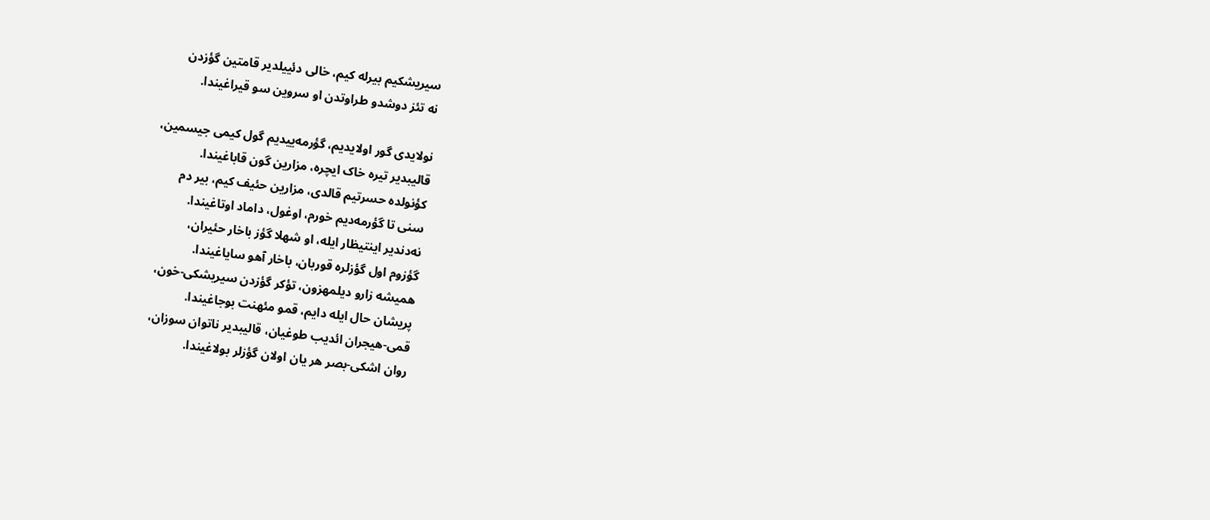سیریشکیم بیرله کیم، خالی دئییلدیر قامتین گؤزدن
نه تئز دوشدو طراوتدن او سروین سو قیراغیندا.

نولایدی گور اولایدیم، گؤرمه‌ییدیم گول کیمی جیسمین،
قالیبدیر تیره خاک ایچره، مزارین گون قاباغیندا.
کؤنولده حسرتیم قالدی، مزارین حئیف کیم، بیر دم
سنی تا گؤرمه‌دیم خورم، اوغول، داماد اوتاغیندا.
نه‌دندیر اینتیظار ایله، او شهلا گؤز باخار حئیران،
گؤزوم اول گؤزلره قوربان، باخار آهو سایاغیندا.
همیشه زارو دیلمهزون، تؤکر گؤزدن سیریشکی-خون،
پریشان حال ایله دایم، قمو مئهنت بوجاغیندا.
قمی-هیجران ائدیب طوغیان، قالیبدیر ناتوان سوزان،
روان اشکی-بصر هر یان اولان گؤزلر بولاغیندا.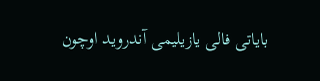بایاتی فالی یازیلیمی آندروید اوچون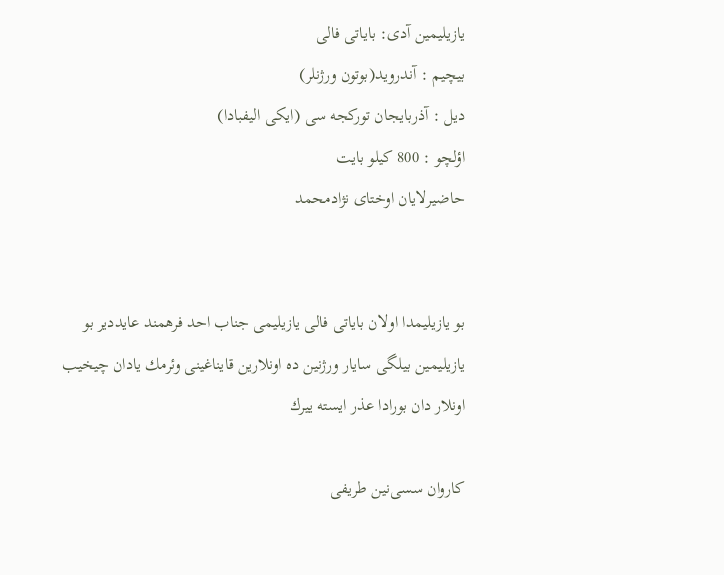یازیلیمین آدی: بایاتی فالی
بیچیم : آندروید(بوتون ورژنلر)
دیل : آذربایجان توركجه سی (ایكی الیفبادا)
اؤلچو : 800 كیلو بایت
حاضیرلایان اوختای نژادمحمد


بو یازیلیمدا اولان بایاتی فالی یازیلیمی جناب احد فرهمند عایددیر بو یازیلیمین بیلگی سایار ورژنین ده اونلارین قایناغینی وئرمك یادان چیخیب اونلار دان بورادا عذر ایسته ییرك

کاروان سسی‌نین طریفی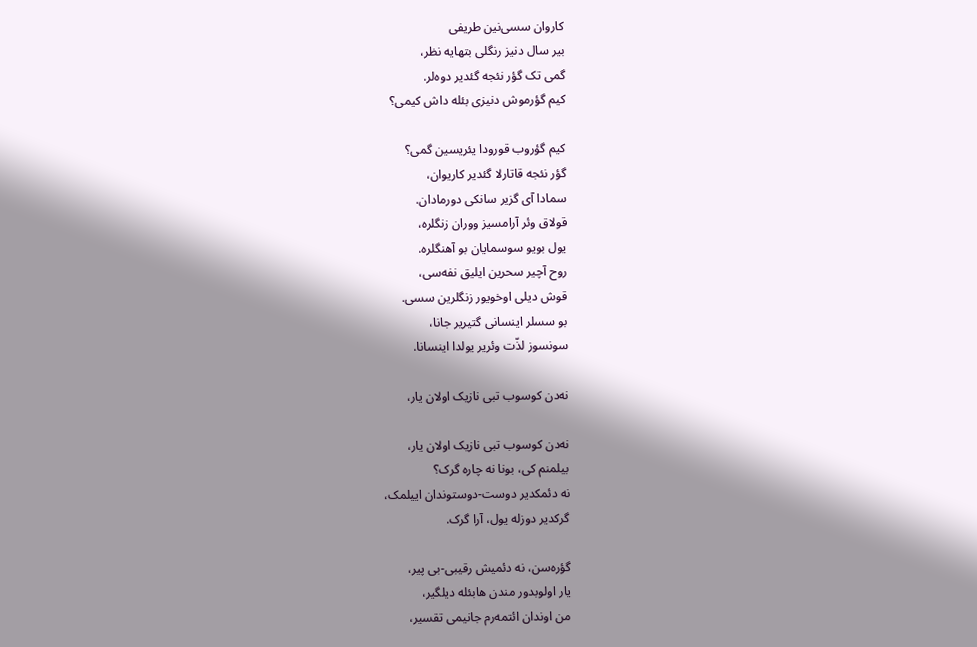کاروان سسی‌نین طریفی
بیر سال دنیز رنگلی بتهایه نظر،
گمی تک گؤر نئجه گئدیر دوه‌لر.
کیم گؤرموش دنیزی بئله داش کیمی؟

کیم گؤروب قورودا یئریسین گمی؟
گؤر نئجه قاتارلا گئدیر کاریوان،
سمادا آی گزیر سانکی دورمادان.
قولاق وئر آرامسیز ووران زنگلره،
یول بویو سوسمایان بو آهنگلره.
روح آچیر سحرین ایلیق نفه‌سی،
قوش دیلی اوخویور زنگلرین سسی.
بو سسلر اینسانی گتیریر جانا،
سونسوز لذّت وئریر یولدا اینسانا.

نه‌دن کوسوب تبی نازیک اولان یار،

نه‌دن کوسوب تبی نازیک اولان یار،
بیلمنم کی، بونا نه چاره گرک؟
نه دئمکدیر دوست-دوستوندان اییلمک،
گرکدیر دوزله یول، آرا گرک.

گؤره‌سن، نه دئمیش رقیبی-بی پیر،
یار اولوبدور مندن هابئله دیلگیر،
من اوندان ائتمه‌رم جانیمی تقسیر،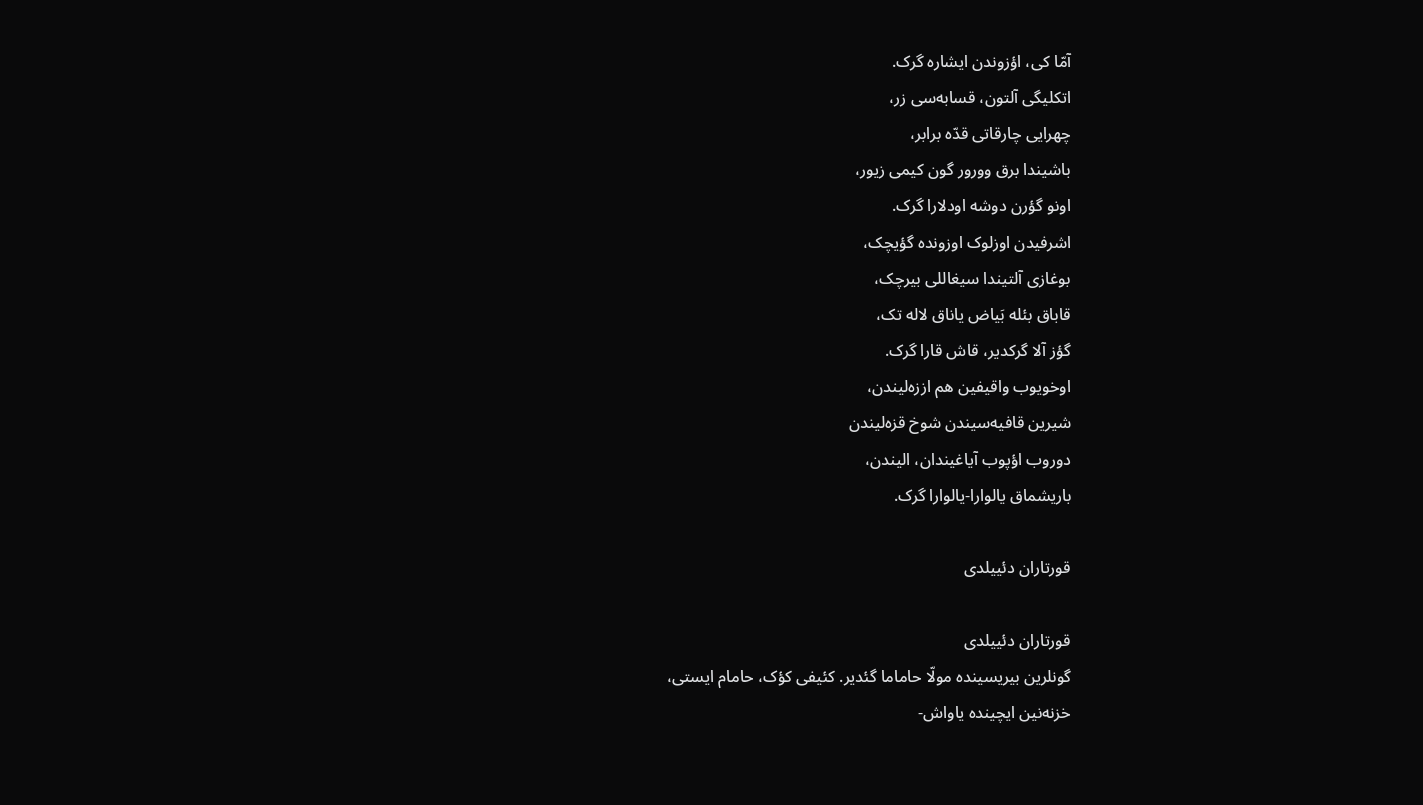آمّا کی، اؤزوندن ایشاره گرک.
اتکلیگی آلتون، قسابه‌سی زر،
چهرایی چارقاتی قدّه برابر،
باشیندا برق وورور گون کیمی زیور،
اونو گؤرن دوشه اودلارا گرک.
اشرفیدن اوزلوک اوزونده گؤیچک،
بوغازی آلتیندا سیغاللی بیرچک،
قاباق بئله بَیاض یاناق لاله تک،
گؤز آلا گرکدیر، قاش قارا گرک.
اوخویوب واقیفین هم اززه‌لیندن،
شیرین قافیه‌سیندن شوخ قزه‌لیندن
دوروب اؤپوب آیاغیندان، الیندن،
باریشماق یالوارا-یالوارا گرک.

قورتاران دئییلدی

قورتاران دئییلدی
گونلرین بیریسینده مولّا حاماما گئدیر. کئیفی کؤک، حامام ایستی،
خزنه‌نین ایچینده یاواش-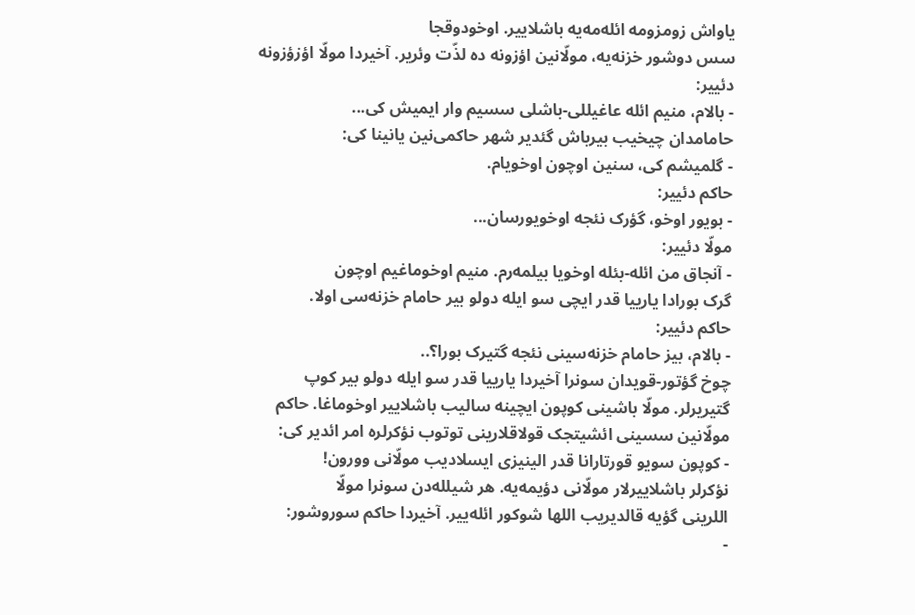یاواش زومزومه ائله‌مه‌یه باشلاییر. اوخودوقجا
سس دوشور خزنه‌یه، مولّانین اؤزونه ده لذّت وئریر. آخیردا مولّا اؤزؤزونه
دئییر:
- بالام، منیم ائله عاغیللی-باشلی سسیم وار ایمیش کی...
حامامدان چیخیب بیرباش گئدیر شهر حاکمی‌نین یانینا کی:
- گلمیشم کی، سنین اوچون اوخویام.
حاکم دئییر:
- بویور اوخو، گؤرک نئجه اوخویورسان...
مولّا دئییر:
- آنجاق من ائله-بئله اوخویا بیلمه‌رم. منیم اوخوماغیم اوچون
گرک بورادا یارییا قدر ایچی سو ایله دولو بیر حامام خزنه‌سی اولا.
حاکم دئییر:
- بالام، بیز حامام خزنه‌سینی نئجه گتیرک بورا؟..
چوخ گؤتور-قویدان سونرا آخیردا یارییا قدر سو ایله دولو بیر کوپ
گتیریرلر. مولّا باشینی کوپون ایچینه سالیب باشلاییر اوخوماغا. حاکم
مولّانین سسینی ائشیتجک قولاقلارینی توتوب نؤکرلره امر ائدیر کی:
- کوپون سویو قورتارانا قدر الینیزی ایسلادیب مولّانی وورون!
نؤکرلر باشلاییرلار مولّانی دؤیمه‌یه. هر شیلله‌دن سونرا مولّا
اللرینی گؤیه قالدیریب اللها شوکور ائله‌ییر. آخیردا حاکم سوروشور:
-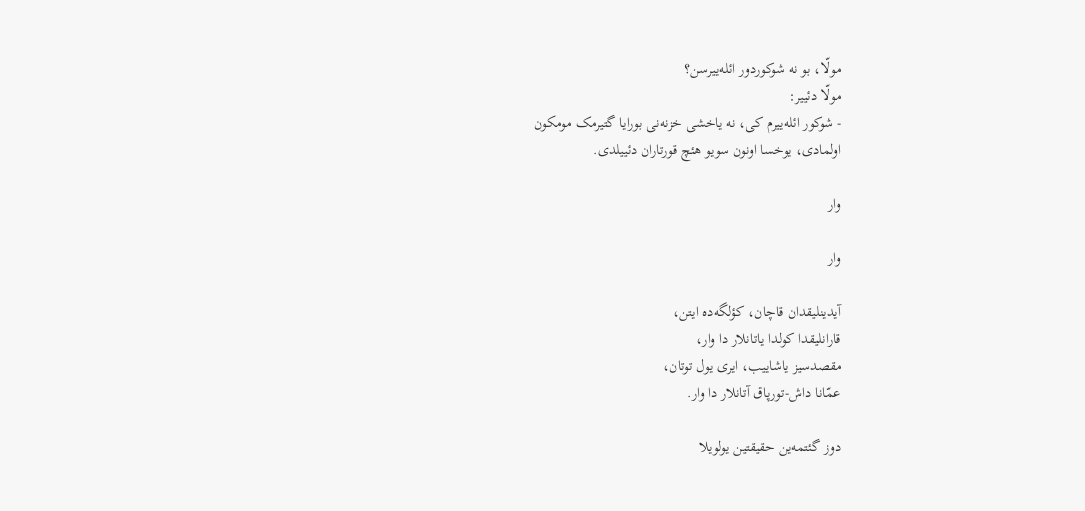مولّا، بو نه شوکوردور ائله‌ییرسن؟
مولّا دئییر:
- شوکور ائله‌ییرم کی، نه یاخشی خزنه‌نی بورایا گتیرمک مومکون
اولمادی، یوخسا اونون سویو هئچ قورتاران دئییلدی.

وار

وار

آیدینلیقدان قاچان، کؤلگه‌ده ایتن،
قارانلیقدا کولدا یاتانلار دا وار،
مقصدسیز یاشاییب، ایری یول توتان،
عمّانا داش-تورپاق آتانلار دا وار.

دوز گئتمه‌ین حقیقتین یولویلا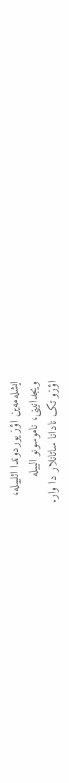ایشله‌مه‌ین اؤز یوردوندا ائلییله،
ویجدانینی، ناموسونو الییله
اؤزو تک نادانا ساتانلار دا وار.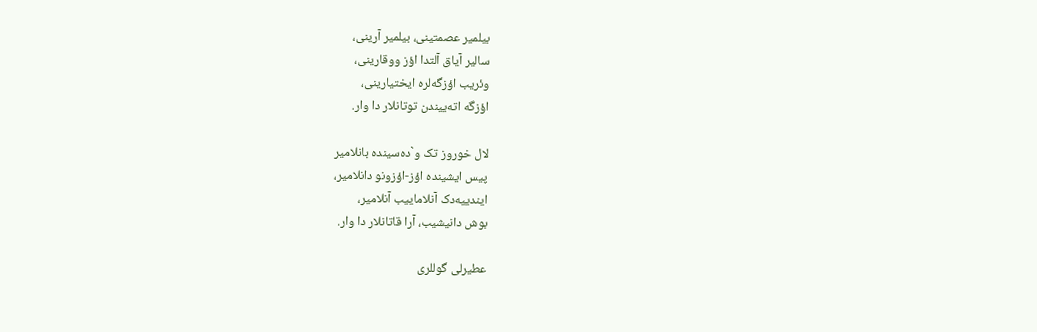بیلمیر عصمتینی، بیلمیر آرینی،
سالیر آیاق آلتدا اؤز ووقارینی،
وئریب اؤزگه‌لره ایختیارینی،
اؤزگه اته‌ییندن توتانلار دا وار.

لال خوروز تک و`ده‌سینده بانلامیر
پیس ایشینده اؤز-اؤزونو دانلامیر،
ایندییه‌دک آنلاماییب آنلامیر،
بوش دانیشیب، آرا قاتانلار دا وار.

عطیرلی گوللری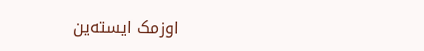اوزمک ایسته‌ین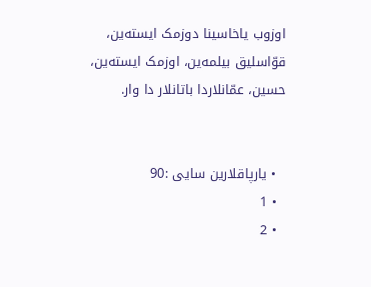اوزوب یاخاسینا دوزمک ایسته‌ین،
قوّاسلیق بیلمه‌ین، اوزمک ایسته‌ین،
حسین، عمّانلاردا باتانلار دا وار.


  • یارپاقلارین سایی :90
  • 1
  • 2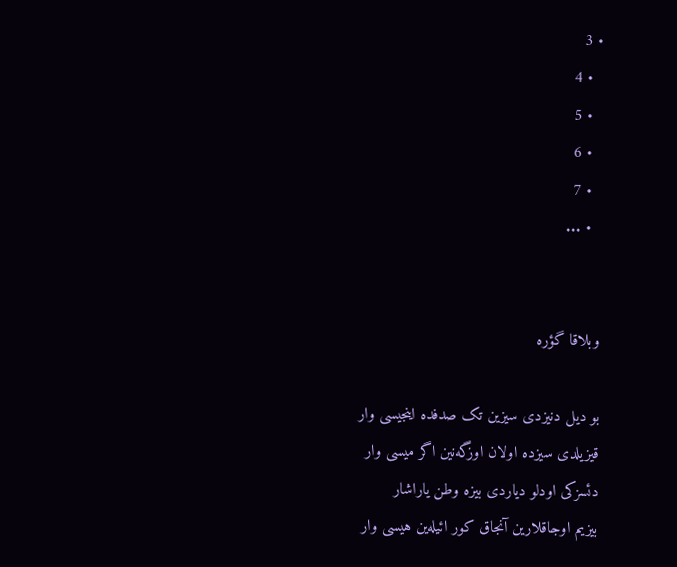• 3
  • 4
  • 5
  • 6
  • 7
  • ...


وبلاقا گؤره

بو دیل دنیزدی سیزین تک صدفده اینجیسی وار
قیزیلدی سیزده اولان اوزگه‌نین اگر میسی وار
دئسزکی اودلو دیاردی بیزه وطن یاراشار
بیزیم اوجاقلارین آنجاق کور ائیله‌ین هیسی وار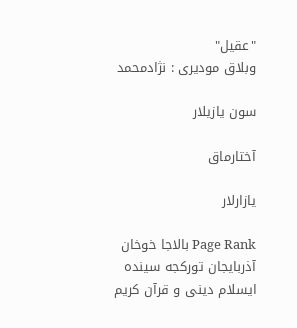"عقیل"
وبلاق مودیری : نژادمحمد

سون یازیلار

آختارماق

یازارلار

Page Rank بالاجا خوخان آذربایجان تورکجه سینده ایسلام دینی و قرآن کریم